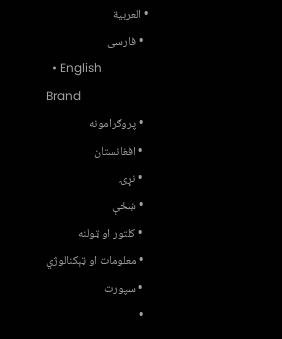• العربية
  • فارسی
  • English
Brand
  • پروګرامونه
  • افغانستان
  • نړۍ
  • ښځې
  • کلتور او ټولنه
  • معلومات او ټېکنالوژي
  • سپورت
  •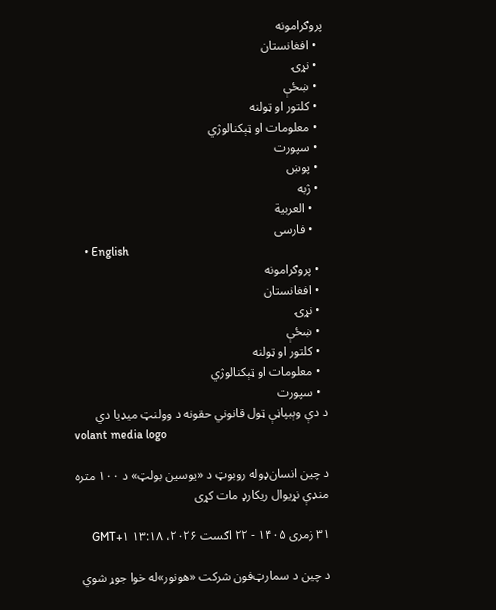پروګرامونه
  • افغانستان
  • نړۍ
  • ښځې
  • کلتور او ټولنه
  • معلومات او ټېکنالوژي
  • سپورت
  • پوښ
  • ژبه
    • العربية
    • فارسی
    • English
  • پروګرامونه
  • افغانستان
  • نړۍ
  • ښځې
  • کلتور او ټولنه
  • معلومات او ټېکنالوژي
  • سپورت
د دې وېبپاڼې ټول قانوني حقونه د وولنټ میډیا دي
volant media logo

د چین انسان‌ډوله روبوټ د «یوسین بولټ» د ۱۰۰ متره منډې نړیوال ریکارډ مات کړی

۳۱ زمری ۱۴۰۵ - ۲۲ اګست ۲۰۲۶، ۱۳:۱۸ GMT+۱

د چین د سمارټ‌فون شرکت «هونور»له خوا جوړ شوي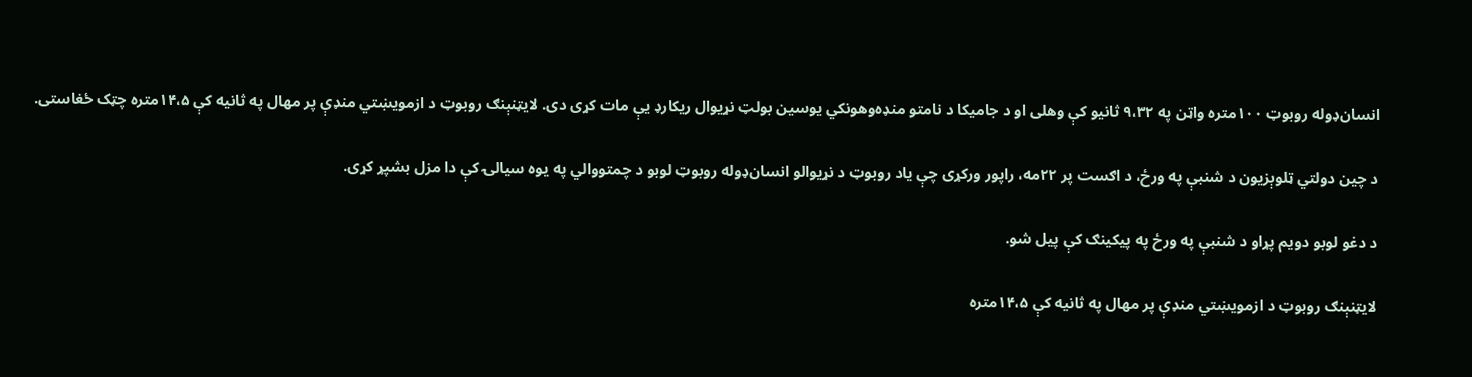انسان‌ډوله روبوټ ۱۰۰متره واټن په ۹،۳۲ ثانیو کې وهلی او د جامیکا د نامتو منډه‌وهونکي یوسین بولټ نړیوال ریکارډ یې مات کړی دی. لایټنېنګ روبوټ د ازمویښتي منډې پر مهال په ثانیه کې ۱۴،۵متره چټک ځغاستی.

د چین دولتي ټلوېزیون د شنبې په ورځ، د اګست پر ۲۲مه، راپور ورکړی چې یاد روبوټ د نړیوالو انسان‌ډوله روبوټ لوبو د چمتووالي په یوه سیالۍ کې دا مزل بشپړ کړی.

د دغو لوبو دویم پړاو د شنبې په ورځ په پیکینګ کې پیل شو.

لایټنېنګ روبوټ د ازمویښتي منډې پر مهال په ثانیه کې ۱۴،۵متره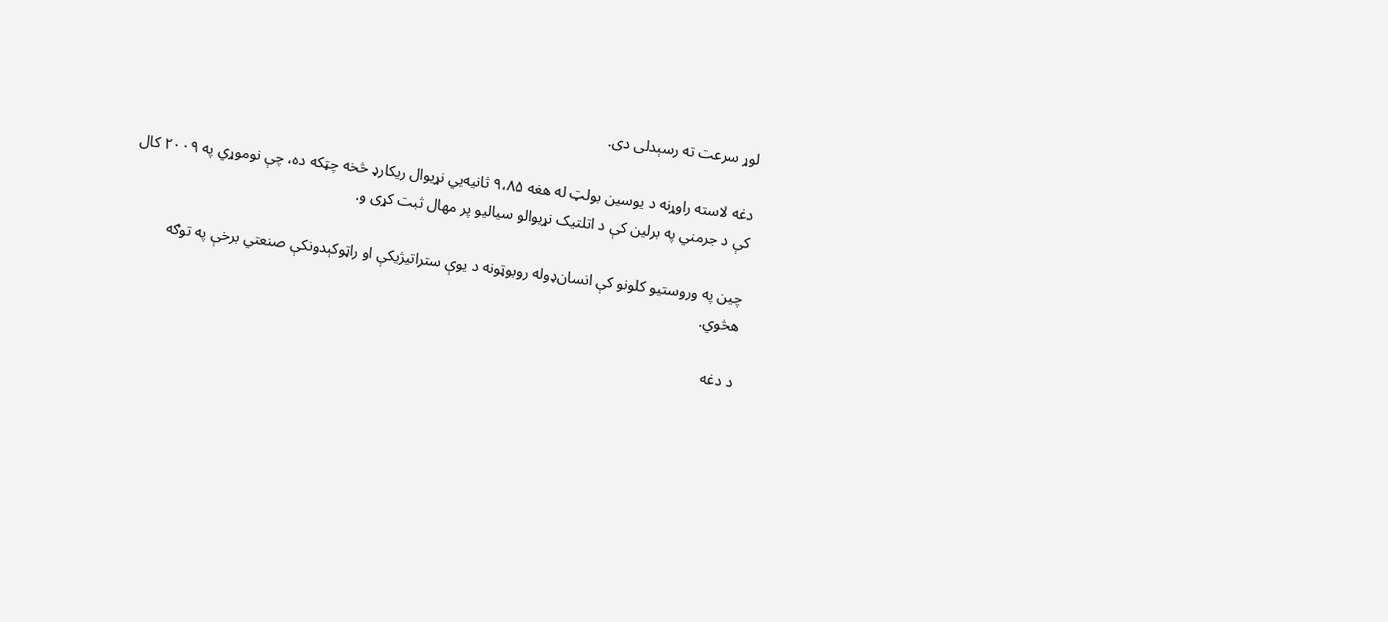لوړ سرعت ته رسېدلی دی.

دغه لاسته راوړنه د یوسین بولټ له هغه ۹،۸۵ ثانیه‌یي نړیوال ریکارډ څخه چټکه ده، چې نوموړي په ۲۰۰۹ کال کې د جرمني په برلین کې د اتلتیک نړیوالو سیالیو پر مهال ثبت کړی و.

چین په وروستیو کلونو کې انسان‌ډوله روبوټونه د یوې ستراتیژیکې او راټوکېدونکې صنعتي برخې په توګه هڅوي.

د دغه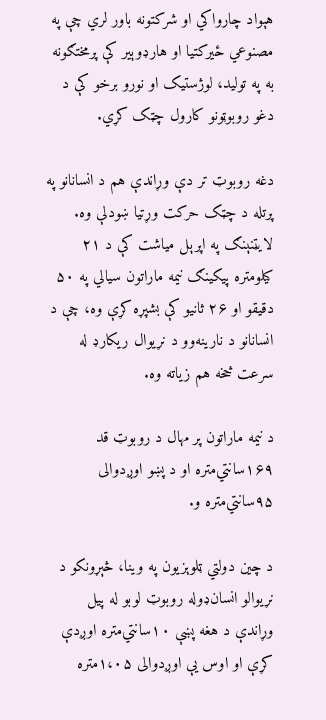هېواد چارواکي او شرکتونه باور لري چې په مصنوعي ځیرکتیا او هارډوېیر کې پرمختګونه به په تولید، لوژستیک او نورو برخو کې د دغو روبوټونو کارول چټک کړي.

دغه روبوټ تر دې وړاندې هم د انسانانو په پرتله د چټک حرکت وړتیا ښودلې وه. لایټنېنګ په اپرېل میاشت کې د ۲۱ کیلومتره پیکینګ نیمه ماراتون سیالي په ۵۰ دقیقو او ۲۶ ثانیو کې بشپړه کړې وه، چې د انسانانو د نارینه‌وو د نړیوال ریکارډ له سرعت څخه هم زیاته وه.

د نیمه ماراتون پر مهال د روبوټ قد ۱۶۹سانتي‌متره او د پښو اوږدوالی ۹۵سانتي‌متره و.

د چین دولتي ټلوېزیون په وینا، څېړونکو د نړیوالو انسان‌ډوله روبوټ لوبو له پیل وړاندې د هغه پښې ۱۰سانتي‌متره اوږدې کړې او اوس یې اوږدوالی ۱،۰۵متره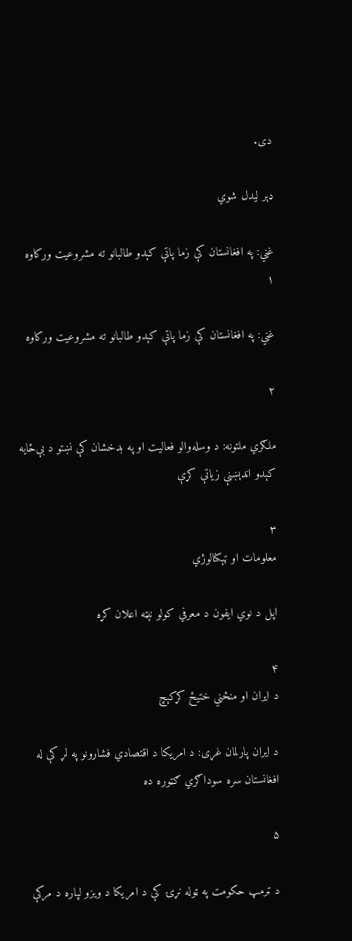دی.

ډېر لیدل شوي

غني: په افغانستان کې زما پاتې کېدو طالبانو ته مشروعیت ورکاوه
۱

غني: په افغانستان کې زما پاتې کېدو طالبانو ته مشروعیت ورکاوه

۲

ملګري ملتونه: د وسله‌والو فعالیت او په بدخشان کې نښتو د بې‌ځایه کېدو اندېښنې زیاتې کړې

۳
معلومات او ټېکنالوژي

اپل د نوي ایفون د معرفي کولو نېټه اعلان کړه

۴
د ایران او منځني ختیځ کړکېچ

د ایران پارلمان غړی: د امریکا د اقتصادي فشارونو په لړ کې له افغانستان سره سوداګري ګټوره ده

۵

د ټرمپ حکومت په ټوله نړۍ کې د امریکا د ویزو لپاره د مرکې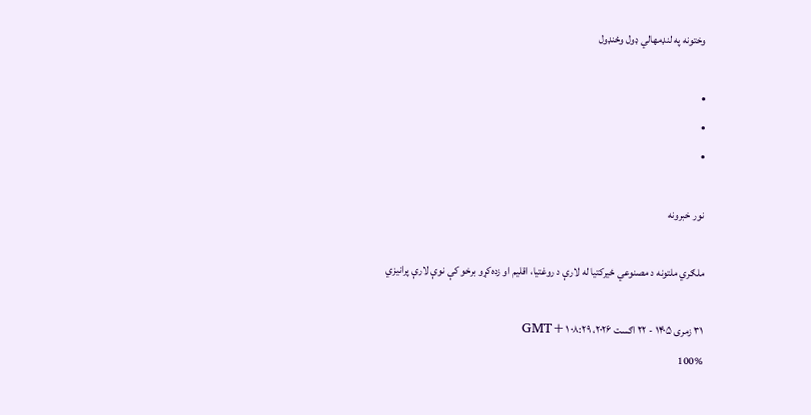وختونه په لنډمهالي ډول وځنډول

•
•
•

نور خبرونه

ملګري ملتونه د مصنوعي ځیرکتیا له لارې د روغتیا، اقلیم او زده‌کړو برخو کې نوې لارې پرانیزي

۳۱ زمری ۱۴۰۵ - ۲۲ اګست ۲۰۲۶، ۰۸:۲۹ GMT+۱
100%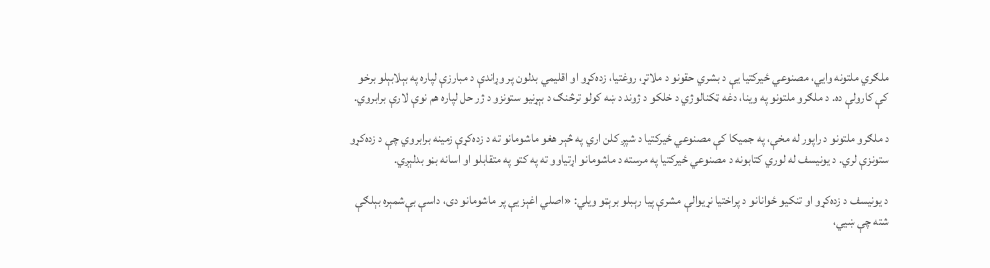ملګري ملتونه وايي، مصنوعي ځیرکتیا یې د بشري حقونو د ملاتړ، روغتیا، زده‌کړو او اقلیمي بدلون پر وړاندې د مبارزې لپاره په بېلابېلو برخو کې کارولې ده. د ملګرو ملتونو په وینا، دغه ټکنالوژي د خلکو د ژوند د ښه کولو ترڅنګ د بېړنیو ستونزو د ژر حل لپاره هم نوې لارې برابروي.

د ملګرو ملتونو د راپور له مخې، په جمیکا کې مصنوعي ځیرکتیا د شپږ کلن اري په څېر هغو ماشومانو ته د زده‌کړې زمینه برابروي چې د زده‌کړو ستونزې لري. د یونیسف له لوري کتابونه د مصنوعي ځیرکتیا په مرسته د ماشومانو اړتیاوو ته په کتو په متقابلو او اسانه بڼو بدلېږي.

د یونیسف د زده‌کړو او تنکیو ځوانانو د پراختیا نړیوالې مشرې پیا رېبلو برېټو ویلي: «اصلي اغېز یې پر ماشومانو دی، داسې بې‌شمېره بېلګې شته چې ښيي،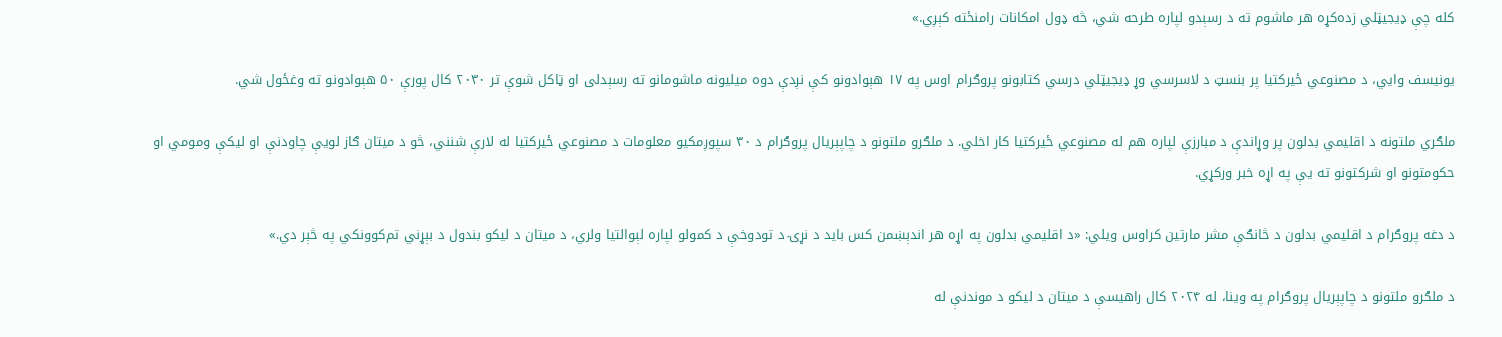کله چې ډیجیټلي زده‌کړه هر ماشوم ته د رسېدو لپاره طرحه شي، څه ډول امکانات رامنځته کېږي.»

یونیسف وايي، د مصنوعي ځیرکتیا پر بنسټ د لاسرسي وړ ډیجیټلي درسي کتابونو پروګرام اوس په ۱۷ هېوادونو کې نږدې دوه میلیونه ماشومانو ته رسېدلی او ټاکل شوې تر ۲۰۳۰ کال پورې ۵۰ هېوادونو ته وغځول شي.

ملګري ملتونه د اقلیمي بدلون پر وړاندې د مبارزې لپاره هم له مصنوعي ځیرکتیا کار اخلي. د ملګرو ملتونو د چاپېریال پروګرام د ۳۰ سپوږمکیو معلومات د مصنوعي ځیرکتیا له لارې شنني، څو د میتان ګاز لویې چاودنې او لیکې ومومي او حکومتونو او شرکتونو ته یې په اړه خبر ورکړي.

د دغه پروګرام د اقلیمي بدلون د څانګې مشر مارتین کراوس ویلي: «د اقلیمي بدلون په اړه هر اندېښمن کس باید د نړۍ د تودوخې د کمولو لپاره لېوالتیا ولري، د میتان د لیکو بندول د بېړني تم‌کوونکي په څېر دي.»

د ملګرو ملتونو د چاپېریال پروګرام په وینا، له ۲۰۲۴ کال راهیسې د میتان د لیکو د موندنې له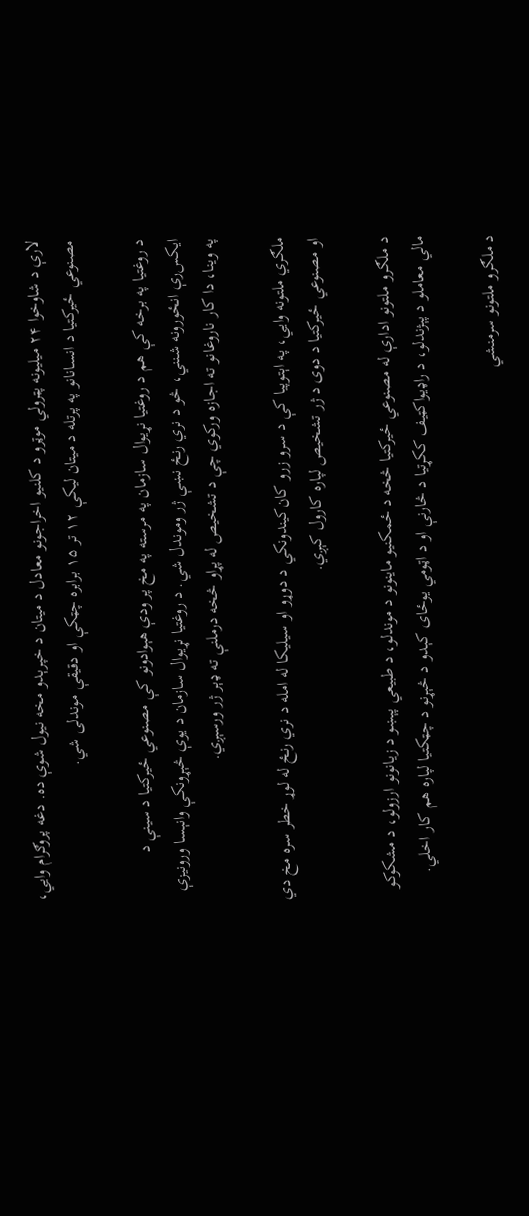لارې د شاوخوا ۲۴ میلیونه پټرولي موټرو د کلنیو اخراجونو معادل د میتان د خپرېدو مخه نیول شوې ده. دغه پروګرام وايي، مصنوعي ځیرکتیا د انسانانو په پرتله د میتان لیکې ۱۲ تر ۱۵ برابره چټکې او دقیقې موندلی شي.

د روغتیا په برخه کې هم د روغتیا نړیوال سازمان په مرسته په مخ پر ودې هېوادونو کې مصنوعي ځیرکتیا د سینې د ایکس‌رې انځورونه شنني، څو د نري رنځ نښې ژر وموندل شي. د روغتیا نړیوال سازمان د یوې څېړونکې وانېسا ورونیزې په وینا، دا کار ناروغانو ته اجازه ورکوي چې د تشخیص له پړاو څخه درملنې ته ډېر ژر ورسېږي.

ملګري ملتونه وايي، په اېتوپیا کې د سرو زرو کان‌کیندونکي د دوړو او سیلیکا له امله د نري رنځ له لوړ خطر سره مخ دي او مصنوعي ځیرکتیا د دوی د ژر تشخیص لپاره کارول کېږي.

د ملګرو ملتونو ادارې له مصنوعي ځیرکتیا څخه د ځمکنیو ماینونو د موندلو، د طبیعي پېښو د زیانونو ارزولو، د مشکوکو مالي معاملو د پېژندلو، د راډیواکټیف ککړتیا د څارنې او د اټومي یوځای کېدو د څېړنو د چټکتیا لپاره هم کار اخلي.

د ملګرو ملتونو سرمنشي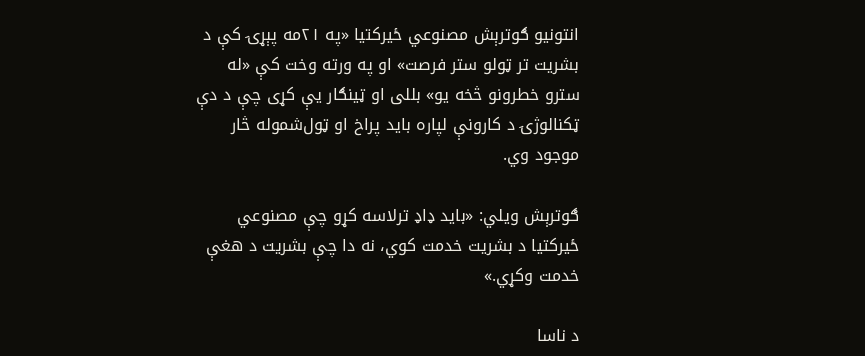انتونیو ګوترېش مصنوعي ځیرکتیا «په ۲۱مه پېړۍ کې د بشریت تر ټولو ستر فرصت» او په ورته وخت کې «له سترو خطرونو څخه یو» بللی او ټینګار یې کړی چې د دې ټکنالوژۍ د کارونې لپاره باید پراخ او ټول‌شموله څار موجود وي.

ګوترېش ویلي: «باید ډاډ ترلاسه کړو چې مصنوعي ځیرکتیا د بشریت خدمت کوي، نه دا چې بشریت د هغې خدمت وکړي.»

د ناسا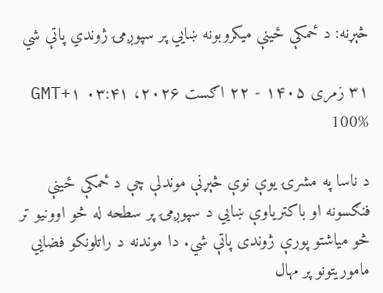څېړنه: د ځمکې ځینې میکروبونه ښايي پر سپوږمۍ ژوندي پاتې شي

۳۱ زمری ۱۴۰۵ - ۲۲ اګست ۲۰۲۶، ۰۳:۴۱ GMT+۱
100%

د ناسا په مشرۍ یوې نوې څېړنې موندلې چې د ځمکې ځینې فنګسونه او باکتریاوې ښايي د سپوږمۍ پر سطحه له څو اوونیو تر څو میاشتو پورې ژوندی پاتې شي. دا موندنه د راتلونکو فضايي ماموریتونو پر مهال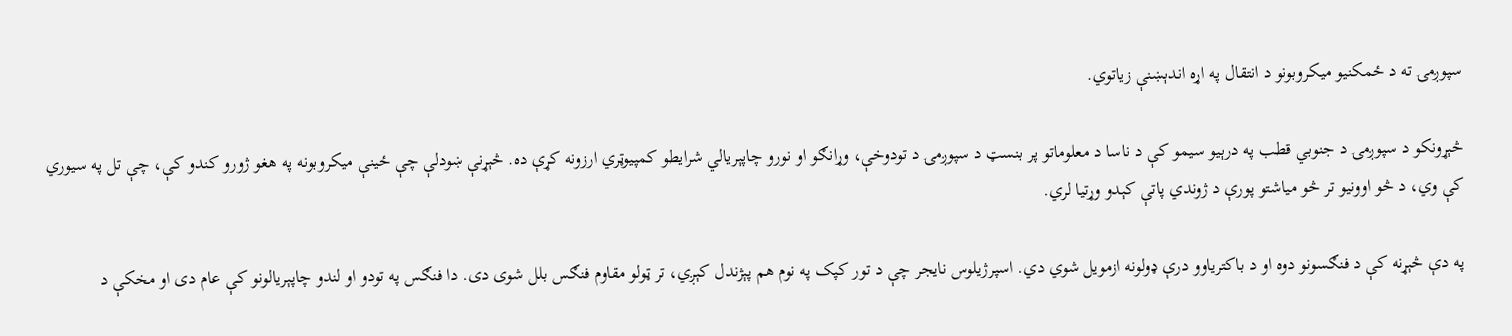سپوږمۍ ته د ځمکنیو میکروبونو د انتقال په اړه اندېښنې زیاتوي.

څېړونکو د سپوږمۍ د جنوبي قطب په درېیو سیمو کې د ناسا د معلوماتو پر بنسټ د سپوږمۍ د تودوخې، وړانګو او نورو چاپېریالي شرایطو کمپیوټري ارزونه کړې ده. څېړنې ښودلې چې ځینې میکروبونه په هغو ژورو کندو کې، چې تل په سیوري کې وي، د څو اوونیو تر څو میاشتو پورې د ژوندي پاتې کېدو وړتیا لري.

په دې څېړنه کې د فنګسونو دوه او د باکتریاوو درې ډولونه ازمویل شوي دي. اسپرژیلوس نایجر چې د تور کپک په نوم هم پېژندل کېږي، تر ټولو مقاوم فنګس بلل شوی دی. دا فنګس په تودو او لندو چاپېریالونو کې عام دی او مخکې د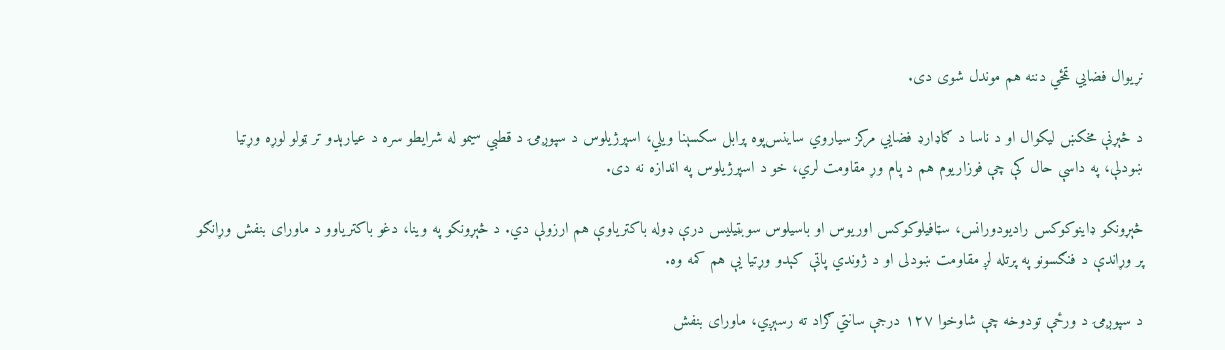نړیوال فضايي تمځي دننه هم موندل شوی دی.

د څېړنې مخکښ لیکوال او د ناسا د ګاډارډ فضايي مرکز سیاروي ساینس‌پوه پرابل سکسېنا ویلي، اسپرژیلوس د سپوږمۍ د قطبي سیمو له شرایطو سره د عیارېدو تر ټولو لوړه وړتیا ښودلې، په داسې حال کې چې فوزاریوم هم د پام وړ مقاومت لري، خو د اسپرژیلوس په اندازه نه دی.

څېړونکو ډاینوکوکس رادیودورانس، سټافیلوکوکس اوریوس او باسیلوس سوبټیلیس درې ډوله باکتریاوې هم ارزولې دي. د څېړونکو په وینا، دغو باکتریاوو د ماورای بنفش وړانګو پر وړاندې د فنګسونو په پرتله لږ مقاومت ښودلی او د ژوندي پاتې کېدو وړتیا یې هم کمه وه.

د سپوږمۍ د ورځې تودوخه چې شاوخوا ۱۲۷ درجې سانتي‌ګراد ته رسېږي، ماورای بنفش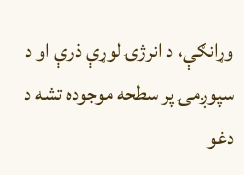وړانګې، د انرژۍ لوړې ذرې او د سپوږمۍ پر سطحه موجوده تشه د دغو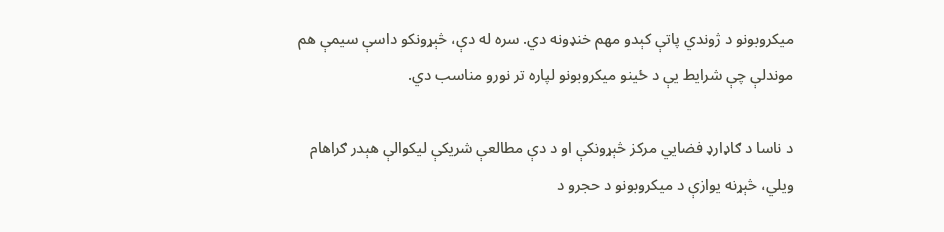میکروبونو د ژوندي پاتې کېدو مهم خنډونه دي. سره له دې، څېړونکو داسې سیمې هم موندلې چې شرایط یې د ځینو میکروبونو لپاره تر نورو مناسب دي.

د ناسا د ګاډارډ فضايي مرکز څېړونکې او د دې مطالعې شریکې لیکوالې هېدر ګراهام ویلي، څېړنه یوازې د میکروبونو د حجرو د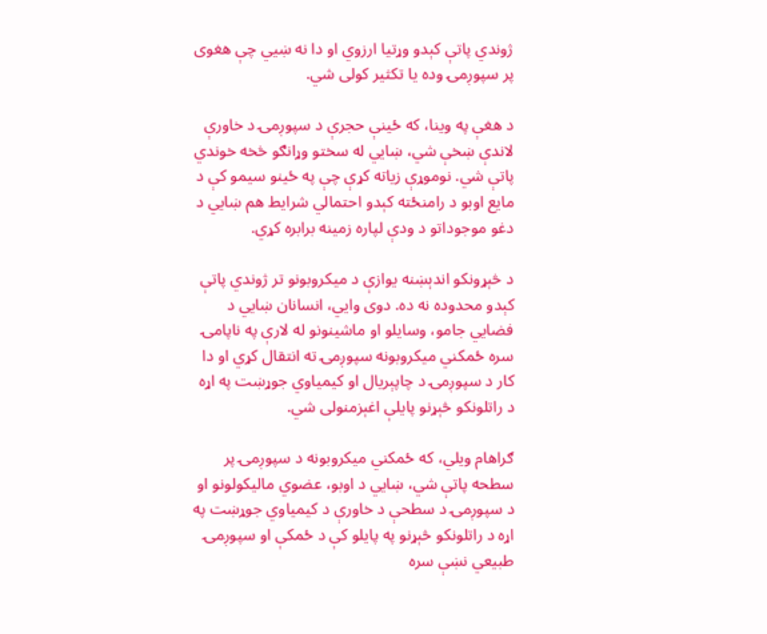ژوندي پاتې کېدو وړتیا ارزوي او دا نه ښيي چې هغوی پر سپوږمۍ وده یا تکثیر کولی شي.

د هغې په وینا، که ځینې حجرې د سپوږمۍ د خاورې لاندې ښخې شي، ښايي له سختو وړانګو څخه خوندي پاتې شي. نوموړې زیاته کړې چې په ځینو سیمو کې د مایع اوبو د رامنځته کېدو احتمالي شرایط هم ښايي د دغو موجوداتو د ودې لپاره زمینه برابره کړي.

د څېړونکو اندېښنه یوازې د میکروبونو تر ژوندي پاتې کېدو محدوده نه ده. دوی وايي، انسانان ښايي د فضايي جامو، وسایلو او ماشینونو له لارې په ناپامۍ سره ځمکني میکروبونه سپوږمۍ ته انتقال کړي او دا کار د سپوږمۍ د چاپېریال او کیمیاوي جوړښت په اړه د راتلونکو څېړنو پایلې اغېزمنولی شي.

ګراهام ویلي، که ځمکني میکروبونه د سپوږمۍ پر سطحه پاتې شي، ښايي د اوبو، عضوي مالیکولونو او د سپوږمۍ د سطحې د خاورې د کیمیاوي جوړښت په اړه د راتلونکو څېړنو په پایلو کې د ځمکې او سپوږمۍ طبیعي نښې سره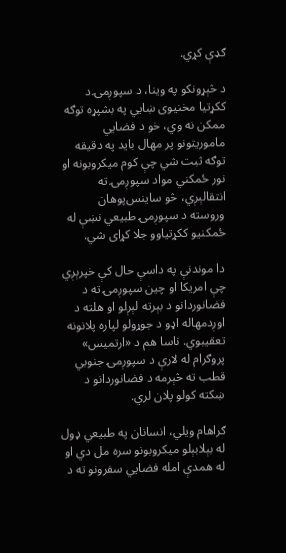ګډې کړي.

د څېړونکو په وینا، د سپوږمۍ د ککړتیا مخنیوی ښايي په بشپړه توګه ممکن نه وي، خو د فضايي ماموریتونو پر مهال باید په دقیقه توګه ثبت شي چې کوم میکروبونه او نور ځمکني مواد سپوږمۍ ته انتقالېږي، څو ساینس‌پوهان وروسته د سپوږمۍ طبیعي نښې له ځمکنیو ککړتیاوو جلا کړای شي.

دا موندنې په داسې حال کې خپرېږي چې امریکا او چین سپوږمۍ ته د فضانوردانو د بېرته لېږلو او هلته د اوږدمهاله اډو د جوړولو لپاره پلانونه تعقیبوي. ناسا هم د «ارتمیس» پروګرام له لارې د سپوږمۍ جنوبي قطب ته څېرمه د فضانوردانو د ښکته کولو پلان لري.

ګراهام ویلي، انسانان په طبیعي ډول له بېلابېلو میکروبونو سره مل دي او له همدې امله فضايي سفرونو ته د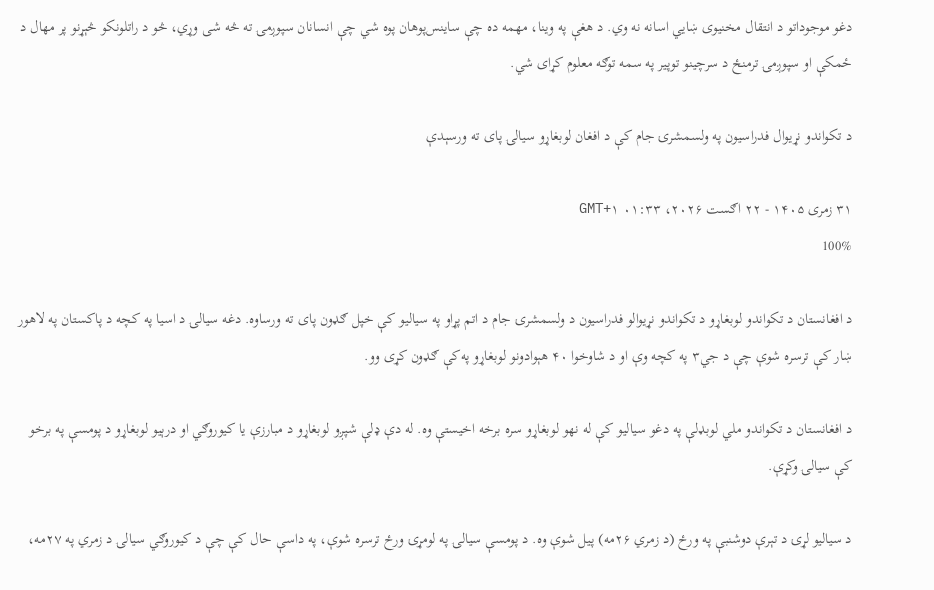دغو موجوداتو د انتقال مخنیوی ښايي اسانه نه وي. د هغې په وینا، مهمه ده چې ساینس‌پوهان پوه شي چې انسانان سپوږمۍ ته څه شی وړي، څو د راتلونکو څېړنو پر مهال د ځمکې او سپوږمۍ ترمنځ د سرچینو توپیر په سمه توګه معلوم کړای شي.

د تکواندو نړیوال فدراسیون په ولسمشرۍ جام کې د افغان لوبغاړو سیالۍ پای ته ورسېدې

۳۱ زمری ۱۴۰۵ - ۲۲ اګست ۲۰۲۶، ۰۱:۳۳ GMT+۱
100%

د افغانستان د تکواندو لوبغاړو د تکواندو نړیوالو فدراسیون د ولسمشرۍ جام د اتم پړاو په سیالیو کې خپل ګډون پای ته ورساوه. دغه سیالۍ د اسیا په کچه د پاکستان په لاهور ښار کې ترسره شوې چې د جي۳ په کچه وې او د شاوخوا ۴۰ هېوادونو لوبغاړو په‌کې ګډون کړی وو.

د افغانستان د تکواندو ملي لوبډلې په دغو سیالیو کې له نهو لوبغاړو سره برخه اخیستې وه. له دې ډلې شپږو لوبغاړو د مبارزې یا کیوروګي او درېیو لوبغاړو د پومسې په برخو کې سیالۍ وکړې.

د سیالیو لړۍ د تېرې دوشنبې په ورځ (د زمري ۲۶مه) پیل شوې وه. د پومسې سیالۍ په لومړۍ ورځ ترسره شوې، په داسې حال کې چې د کیوروګي سیالۍ د زمري په ۲۷مه،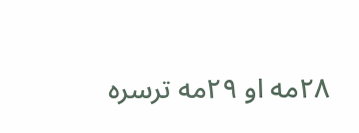۲۸مه او ۲۹مه ترسره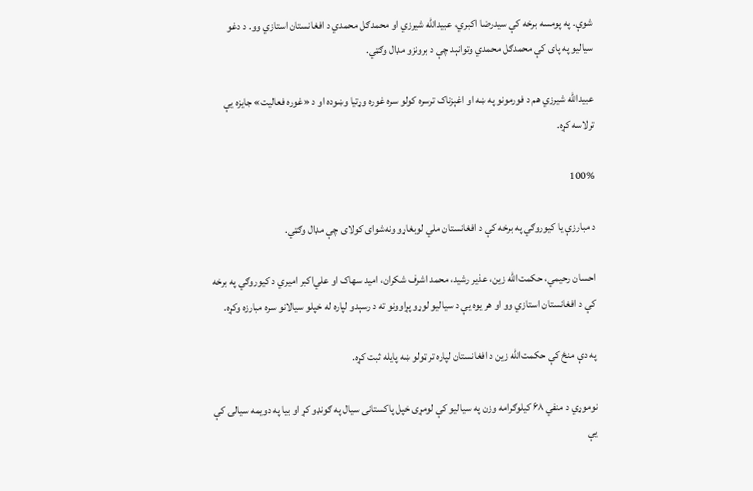شوې. په پومسه برخه کې سیدرضا اکبري، عبیدالله شیرزي او محمدګل محمدي د افغانستان استازي وو. د دغو سیالیو په پای کې محمدګل محمدي وتوانېد چې د برونزو مډال وګټي.

عبیدالله شیرزي هم د فورمونو په ښه او اغېزناک ترسره کولو سره غوره وړتیا وښوده او د «غوره فعالیت» جایزه یې ترلاسه کړه.

100%

د مبارزې یا کیوروګي په برخه کې د افغانستان ملي لوبغاړو ونه‌شوای کولای چې مډال وګټي.

احسان رحیمي، حکمت‌الله زین، عذیر رشید، محمد اشرف شکران، امید سهاک او علي‌اکبر امیري د کیوروګي په برخه کې د افغانستان استازي وو او هر یوه یې د سیالیو لوړو پړاوونو ته د رسېدو لپاره له خپلو سیالانو سره مبارزه وکړه.

په دې منځ کې حکمت‌الله زین د افغانستان لپاره تر ټولو ښه پایله ثبت کړه.

نوموړي د منفي ۶۸ کیلوګرامه وزن په سیالیو کې لومړی خپل پاکستانی سیال په ګونډو کړ او بیا په دویمه سیالۍ کې یې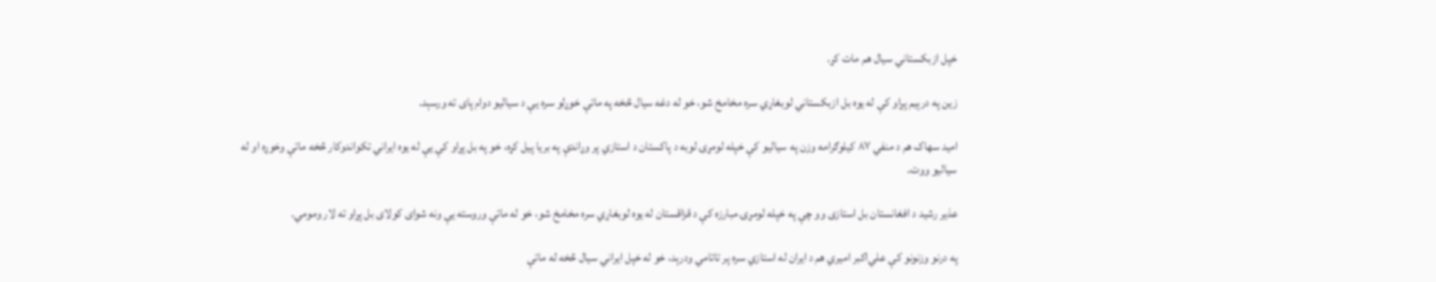خپل ازبکستاني سیال هم مات کړ.

زین په درېیم پړاو کې له یوه بل ازبکستاني لوبغاړي سره مخامخ شو، خو له دغه سیال څخه په ماتې خوړلو سره یې د سیالیو دوام پای ته ورسېد.

امید سهاک هم د منفي ۸۷ کیلوګرامه وزن په سیالیو کې خپله لومړۍ لوبه د پاکستان د استازي پر وړاندې په بریا پیل کړه، خو په بل پړاو کې یې له یوه ایراني تکواندوکار څخه ماتې وخوړه او له سیالیو ووت.

عذیر رشید د افغانستان بل استازی وو چې په خپله لومړۍ مبارزه کې د قزاقستان له یوه لوبغاړي سره مخامخ شو، خو له ماتې وروسته یې ونه شوای کولای بل پړاو ته لار ومومي.

په درنو وزنونو کې علي‌اکبر امیري هم د ایران له استازي سره پر تاتامي ودرېد، خو له خپل ایراني سیال څخه له ماتې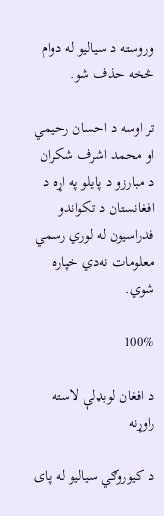وروسته د سیالیو له دوام څخه حذف شو.

تر اوسه د احسان رحیمي او محمد اشرف شکران د مبارزو د پایلو په اړه د افغانستان د تکواندو فدراسیون له لوري رسمي معلومات نه‌دي خپاره شوي.

100%

د افغان لوبډلې لاسته راوړنه

د کیوروګي سیالیو له پای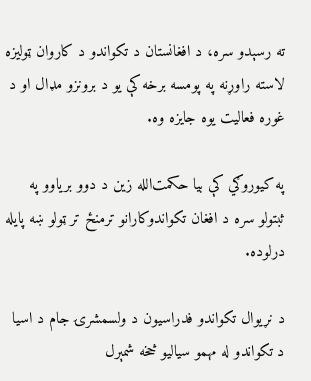ته رسېدو سره، د افغانستان د تکواندو د کاروان ټولیزه لاسته راوړنه په پومسه برخه کې یو د برونزو مډال او د غوره فعالیت یوه جایزه وه.

په کیوروګي کې بیا حکمت‌الله زین د دوو بریاوو په ثبتولو سره د افغان تکواندوکارانو ترمنځ تر ټولو ښه پایله درلوده.

د نړیوال تکواندو فدراسیون د ولسمشرۍ جام د اسیا د تکواندو له مهمو سیالیو څخه شمېرل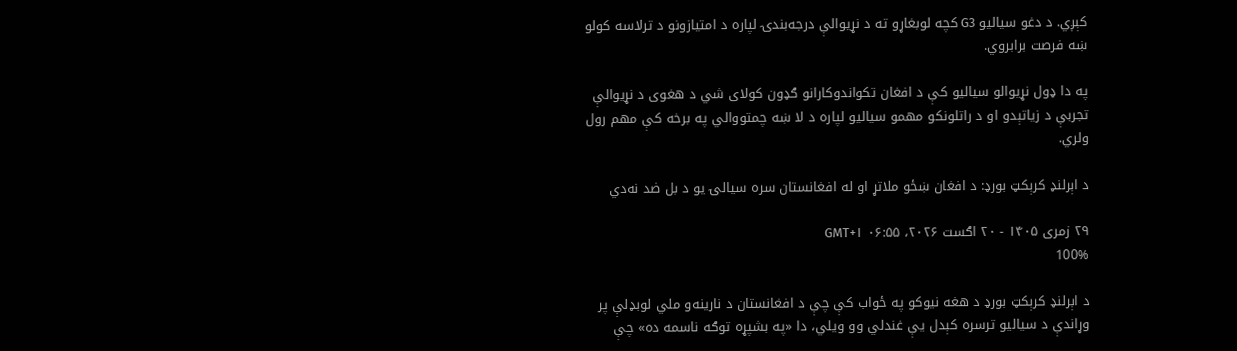کېږي. د دغو سیالیو G3 کچه لوبغاړو ته د نړیوالې درجه‌بندۍ لپاره د امتیازونو د ترلاسه کولو ښه فرصت برابروي.

په دا ډول نړیوالو سیالیو کې د افغان تکواندوکارانو ګډون کولای شي د هغوی د نړیوالې تجربې د زیاتېدو او د راتلونکو مهمو سیالیو لپاره د لا ښه چمتووالي په برخه کې مهم رول ولري.

د اېرلنډ کرېکټ بورډ: د افغان ښځو ملاتړ او له افغانستان سره سیالۍ یو د بل ضد نه‌دي

۲۹ زمری ۱۴۰۵ - ۲۰ اګست ۲۰۲۶، ۰۶:۵۵ GMT+۱
100%

د اېرلنډ کرېکټ بورډ د هغه نیوکو په ځواب کې چې د افغانستان د نارینه‌و ملي لوبډلې پر وړاندې د سیالیو ترسره کېدل یې غندلي وو ویلي، دا «په بشپړه توګه ناسمه ده» چې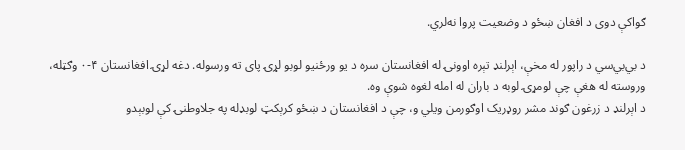ګواکې دوی د افغان ښځو د وضعیت پروا نه‌لري.

د بي‌بي‌سي د راپور له مخې، اېرلنډ تېره اوونۍ له افغانستان سره د یو ورځنیو لوبو لړۍ پای ته ورسوله. دغه لړۍ افغانستان ۴-۰ وګټله، وروسته له هغې چې لومړۍ لوبه د باران له امله لغوه شوې وه.
د اېرلنډ د زرغون ګوند مشر روډریک اوګورمن ویلي و، چې د افغانستان د ښځو کرېکټ لوبډله په جلاوطنۍ کې لوبېدو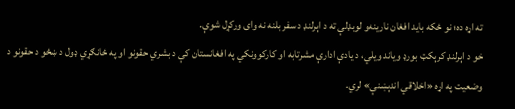ته اړه ده؛ نو ځکه باید افغان نارینه‌و لوبډلې ته د اېرلنډ د سفر بلنه نه وای ورکړل شوې.
خو د اېرلنډ کرېکټ بورډ ویاند ویلي، د یادې ادارې مشرتابه او کارکوونکي په افغانستان کې د بشري حقونو او په ځانګړي ډول د ښځو د حقونو د وضعیت په اړه «اخلاقي اندېښنې» لري.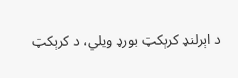د اېرلنډ کرېکټ بورډ ویلي، د کرېکټ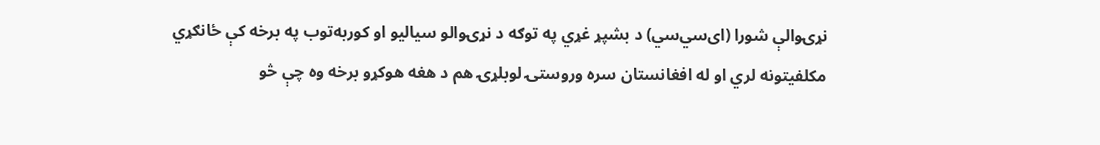نړۍوالې شورا (ای‌سي‌سي) د بشپړ غړي په توګه د نړۍوالو سیالیو او کوربه‌توب په برخه کې ځانګړي مکلفیتونه لري او له افغانستان سره وروستۍ لوبلړۍ هم د هغه هوکړو برخه وه چې څو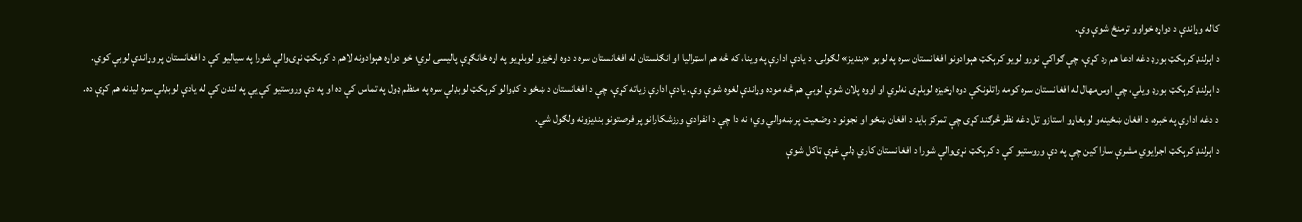کاله وړاندې د دواړه خواوو ترمنځ شوې وې.
د اېرلنډ کرېکټ بورډ دغه ادعا هم رد کړې، چې ګواکې نورو لویو کرېکټ هېوادونو افغانستان سره په لوبو «بندیز» لګولی. د یادې ادارې په وینا، که څه هم اسټرالیا او انګلستان له افغانستان سره د دوه اړخیزو لوبلړیو په اړه ځانګړې پالیسۍ لري؛ خو دواړه هېوادونه لاهم د کرېکټ نړۍوالې شورا په سیالیو کې د افغانستان پر وړاندې لوبې کوي.
د اېرلنډ کرېکټ بورډ ویلي، چې اوس‌مهال له افغانستان سره کومه راتلونکې دوه اړخیزه لوبلړۍ نه‌لري او اووه پلان شوې لوبې هم څه موده وړاندې لغوه شوې وې. یادې ادارې زیاته کړې، چې د افغانستان د ښځو د کډوالو کرېکټ لوبډلې سره په منظم ډول په تماس کې ده او په دې وروستیو کې یې په لندن کې له یادې لوبډلې سره لیدنه هم کړې ده.
د دغه ادارې په خبره، د افغان ښځینه‌و لوبغاړو استازو تل دغه نظر څرګند کړی چې تمرکز باید د افغان ښځو او نجونو د وضعیت پر ښه‌والي وي؛ نه دا چې د انفرادي ورزشکارانو پر فرصتونو بندیزونه ولګول شي.
د اېرلنډ کرېکټ اجرایوي مشرې سارا کین چې په دې وروستیو کې د کرېکټ نړۍوالې شورا د افغانستان کاري ډلې غړې ټاکل شوې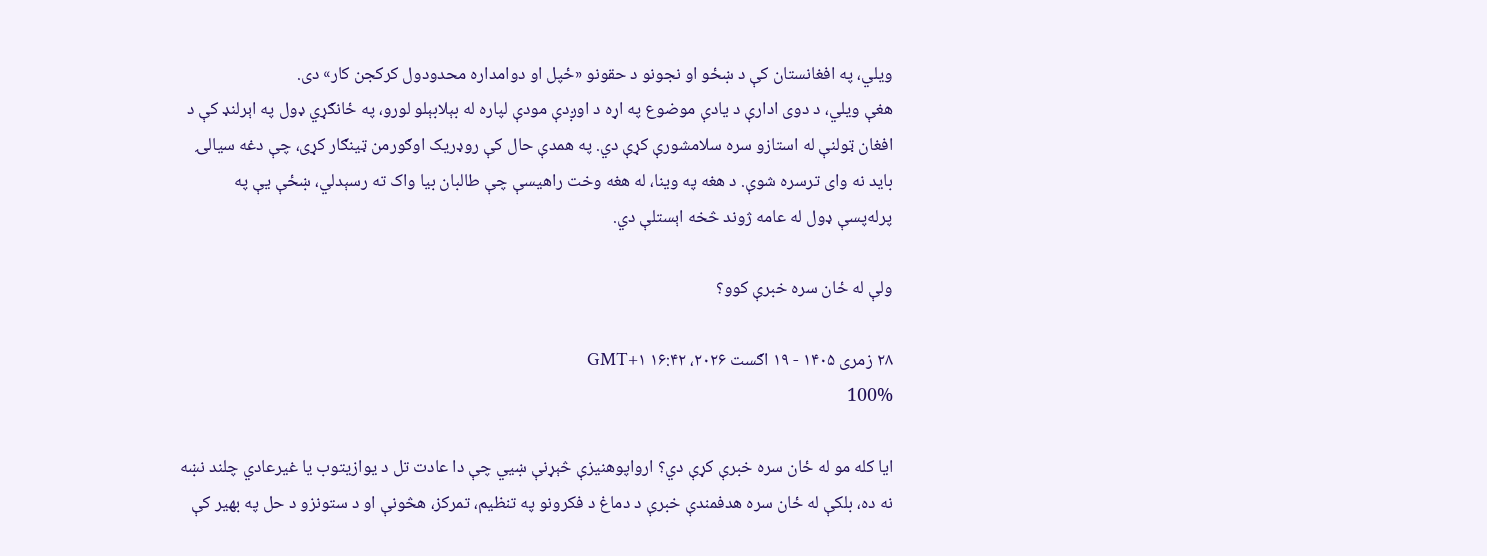ویلي، په افغانستان کې د ښځو او نجونو د حقونو «ځپل او دوامداره محدودول کرکجن کار» دی.
هغې ویلي، د دوی ادارې د یادې موضوع په اړه د اوږدې مودې لپاره له بېلابېلو لورو، په ځانګړي ډول په اېرلنډ کې د افغان ټولنې له استازو سره سلامشورې کړې دي. په همدې حال کې روډریک اوګورمن ټینګار کړی، چې دغه سیالۍ باید نه وای ترسره شوې. د هغه په وینا، له هغه وخت راهیسې چې طالبان بیا واک ته رسېدلي، ښځې یې په پرله‌پسې ډول له عامه ژوند څخه اېستلې دي.

ولې له ځان سره خبرې کوو؟

۲۸ زمری ۱۴۰۵ - ۱۹ اګست ۲۰۲۶، ۱۶:۴۲ GMT+۱
100%

ایا کله مو له ځان سره خبرې کړې دي؟ ارواپوهنیزې څېړنې ښيي چې دا عادت تل د یوازیتوب یا غیرعادي چلند نښه نه ده، بلکې له ځان سره هدفمندې خبرې د دماغ د فکرونو په تنظیم، تمرکز، هڅونې او د ستونزو د حل په بهیر کې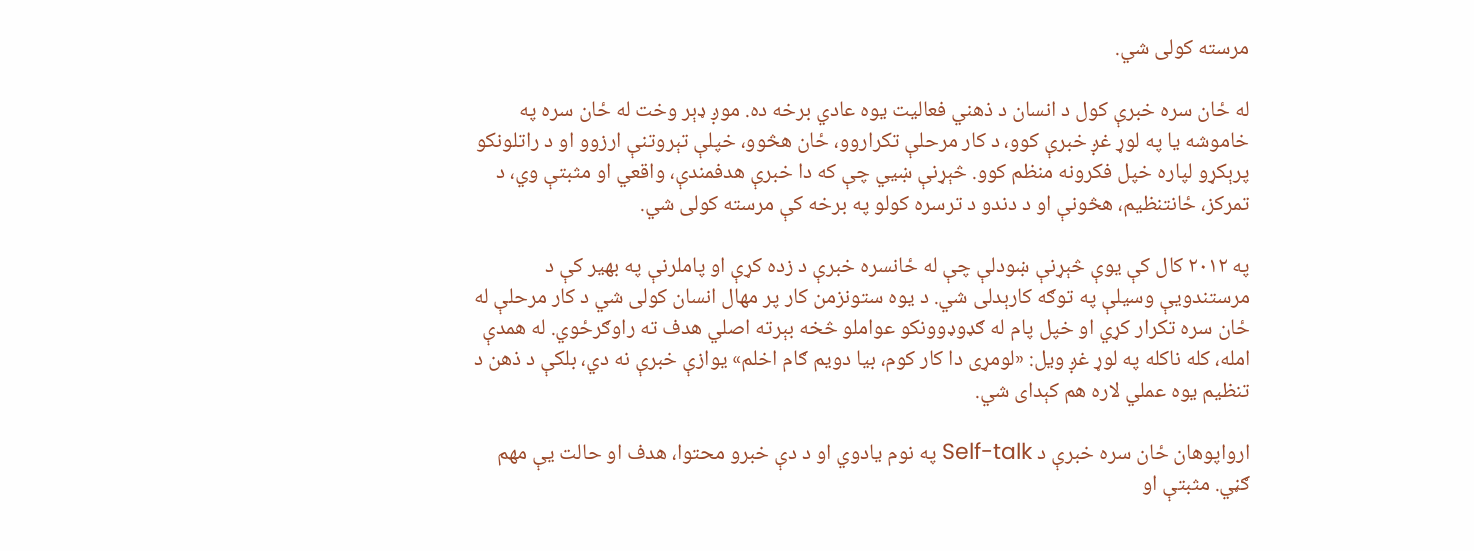مرسته کولی شي.

له ځان سره خبرې کول د انسان د ذهني فعالیت یوه عادي برخه ده. موږ ډېر وخت له ځان سره په خاموشه یا په لوړ غږ خبرې کوو، د کار مرحلې تکراروو، ځان هڅوو، خپلې تېروتنې ارزوو او د راتلونکو پرېکړو لپاره خپل فکرونه منظم کوو. څېړنې ښيي چې که دا خبرې هدفمندې، واقعي او مثبتې وي، د تمرکز، ځانتنظیم، هڅونې او د دندو د ترسره کولو په برخه کې مرسته کولی شي.

په ۲۰۱۲ کال کې یوې څېړنې ښودلې چې له ځانسره خبرې د زده کړې او پاملرنې په بهیر کې د مرستندویې وسیلې په توګه کارېدلی شي. د یوه ستونزمن کار پر مهال انسان کولی شي د کار مرحلې له ځان سره تکرار کړي او خپل پام له ګډوډوونکو عواملو څخه بېرته اصلي هدف ته راوګرځوي. له همدې امله، کله ناکله په لوړ غږ ویل: «لومړی دا کار کوم، بیا دویم ګام اخلم» یوازې خبرې نه دي، بلکې د ذهن د تنظیم یوه عملي لاره هم کېدای شي.

ارواپوهان ځان سره خبرې د Self-talk په نوم یادوي او د دې خبرو محتوا، هدف او حالت یې مهم ګڼي. مثبتې او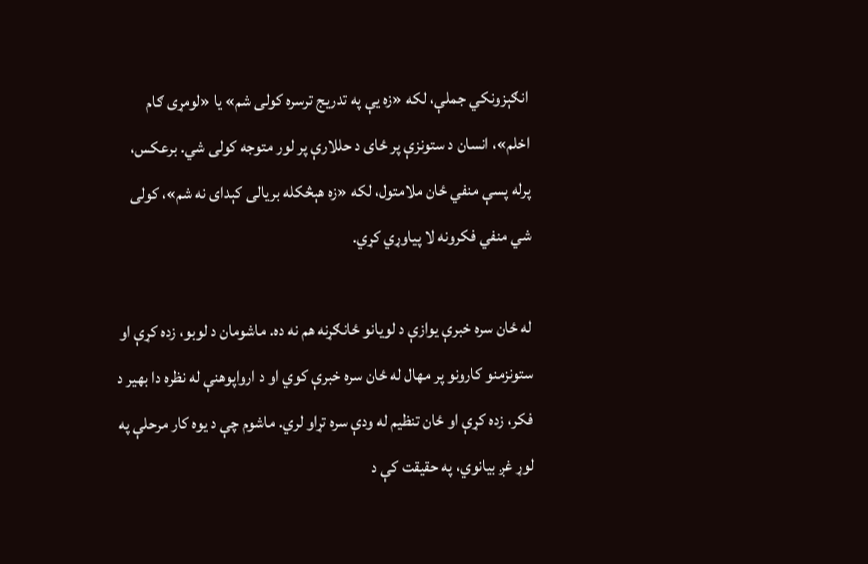انګېزونکي جملې، لکه «زه یې په تدریج ترسره کولی شم» یا «لومړی ګام اخلم»، انسان د ستونزې پر ځای د حللارې پر لور متوجه کولی شي. برعکس، پرله پسې منفي ځان ملامتول، لکه «زه هېڅکله بریالی کېدای نه شم»، کولی شي منفي فکرونه لا پیاوړي کړي.

له ځان سره خبرې یوازې د لویانو ځانګړنه هم نه ده. ماشومان د لوبو، زده کړې او ستونزمنو کارونو پر مهال له ځان سره خبرې کوي او د ارواپوهنې له نظره دا بهیر د فکر، زده کړې او ځان تنظیم له ودې سره تړاو لري. ماشوم چې د یوه کار مرحلې په لوړ غږ بیانوي، په حقیقت کې د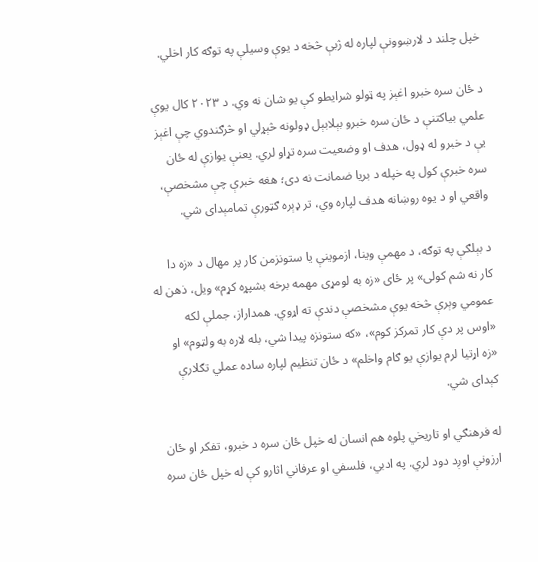خپل چلند د لارښوونې لپاره له ژبې څخه د یوې وسیلې په توګه کار اخلي.

د ځان سره خبرو اغېز په ټولو شرایطو کې یو شان نه وي. د ۲۰۲۳ کال یوې علمي بیاکتنې د ځان سره خبرو بېلابېل ډولونه څېړلي او څرګندوي چې اغېز یې د خبرو له ډول، هدف او وضعیت سره تړاو لري. یعنې یوازې له ځان سره خبرې کول په خپله د بریا ضمانت نه دی؛ هغه خبرې چې مشخصې، واقعي او د یوه روښانه هدف لپاره وي، تر ډېره ګټورې تمامېدای شي.

د بېلګې په توګه، د مهمې وینا، ازموینې یا ستونزمن کار پر مهال د «زه دا کار نه شم کولی» پر ځای «زه به لومړی مهمه برخه بشپړه کړم» ویل، ذهن له عمومي وېرې څخه یوې مشخصې دندې ته اړوي. همداراز، جملې لکه «اوس پر دې کار تمرکز کوم»، «که ستونزه پیدا شي، بله لاره به ولټوم» او «زه اړتیا لرم یوازې یو ګام واخلم» د ځان تنظیم لپاره ساده عملي تګلارې کېدای شي.

له فرهنګي او تاریخي پلوه هم انسان له خپل ځان سره د خبرو، تفکر او ځان ارزونې اوږد دود لري. په ادبي، فلسفي او عرفاني اثارو کې له خپل ځان سره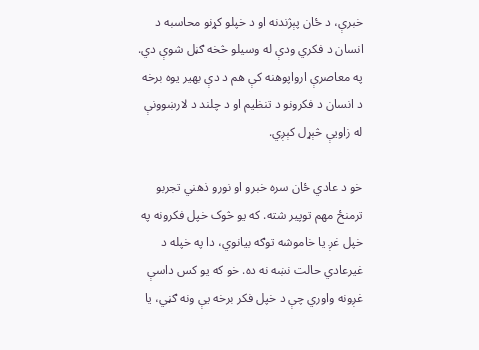خبرې، د ځان پېژندنه او د خپلو کړنو محاسبه د انسان د فکري ودې له وسیلو څخه ګڼل شوې دي. په معاصرې ارواپوهنه کې هم د دې بهیر یوه برخه د انسان د فکرونو د تنظیم او د چلند د لارښوونې له زاویې څېړل کېږي.

خو د عادي ځان سره خبرو او نورو ذهني تجربو ترمنځ مهم توپیر شته. که یو څوک خپل فکرونه په خپل غږ یا خاموشه توګه بیانوي، دا په خپله د غیرعادي حالت نښه نه ده. خو که یو کس داسې غږونه واوري چې د خپل فکر برخه یې ونه ګڼي، یا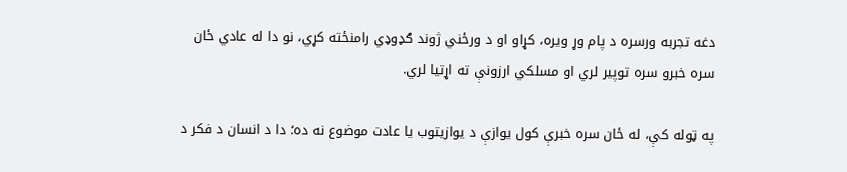دغه تجربه ورسره د پام وړ ویره، کړاو او د ورځني ژوند ګډوډي رامنځته کړي، نو دا له عادي ځان سره خبرو سره توپیر لري او مسلکي ارزونې ته اړتیا لري.

په ټوله کې، له ځان سره خبرې کول یوازې د یوازیتوب یا عادت موضوع نه ده؛ دا د انسان د فکر د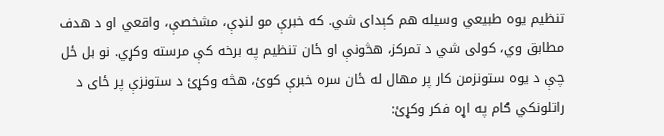تنظیم یوه طبیعي وسیله هم کېدای شي. که خبرې مو لنډې، مشخصې، واقعي او د هدف مطابق وي، کولی شي د تمرکز، هڅونې او ځان تنظیم په برخه کې مرسته وکړي. نو بل ځل چې د یوه ستونزمن کار پر مهال له ځان سره خبرې کوئ، هڅه وکړئ د ستونزې پر ځای د راتلونکي ګام په اړه فکر وکړئ: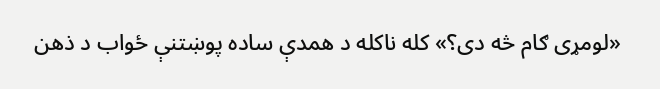«لومړی ګام څه دی؟» کله ناکله د همدې ساده پوښتنې ځواب د ذهن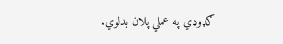ګډوډي په عملي پلان بدلوي.